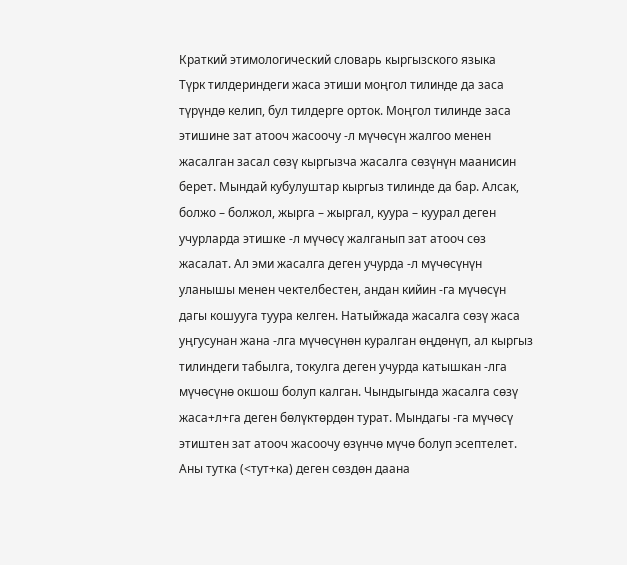Краткий этимологический словарь кыргызского языка
Түрк тилдериндеги жаса этиши моңгол тилинде да заса түрүндө келип, бул тилдерге орток. Моңгол тилинде заса этишине зат атооч жасоочу -л мүчөсүн жалгоо менен жасалган засал сөзү кыргызча жасалга сөзүнүн маанисин берет. Мындай кубулуштар кыргыз тилинде да бар. Алсак, болжо – болжол, жырга – жыргал, куура – куурал деген учурларда этишке -л мүчөсү жалганып зат атооч сөз жасалат. Ал эми жасалга деген учурда -л мүчөсүнүн уланышы менен чектелбестен, андан кийин -га мүчөсүн дагы кошууга туура келген. Натыйжада жасалга сөзү жаса уңгусунан жана -лга мүчөсүнөн куралган өңдөнүп, ал кыргыз тилиндеги табылга, токулга деген учурда катышкан -лга мүчөсүнө окшош болуп калган. Чындыгында жасалга сөзү жаса+л+га деген бөлүктөрдөн турат. Мындагы -га мүчөсү этиштен зат атооч жасоочу өзүнчө мүчө болуп эсептелет. Аны тутка (<тут+ка) деген сөздөн даана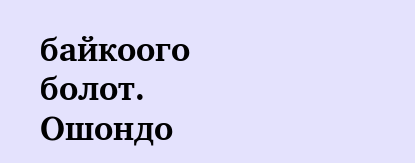байкоого болот. Ошондо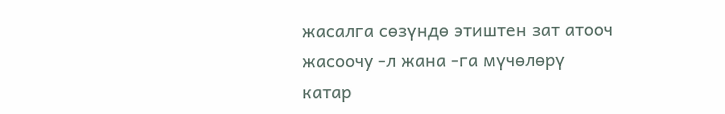жасалга сөзүндө этиштен зат атооч жасоочу -л жана -га мүчөлөрү катар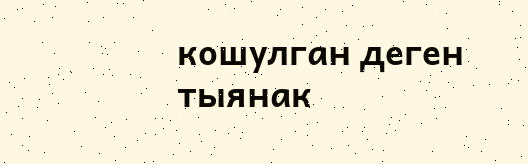кошулган деген тыянак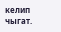келип чыгат.